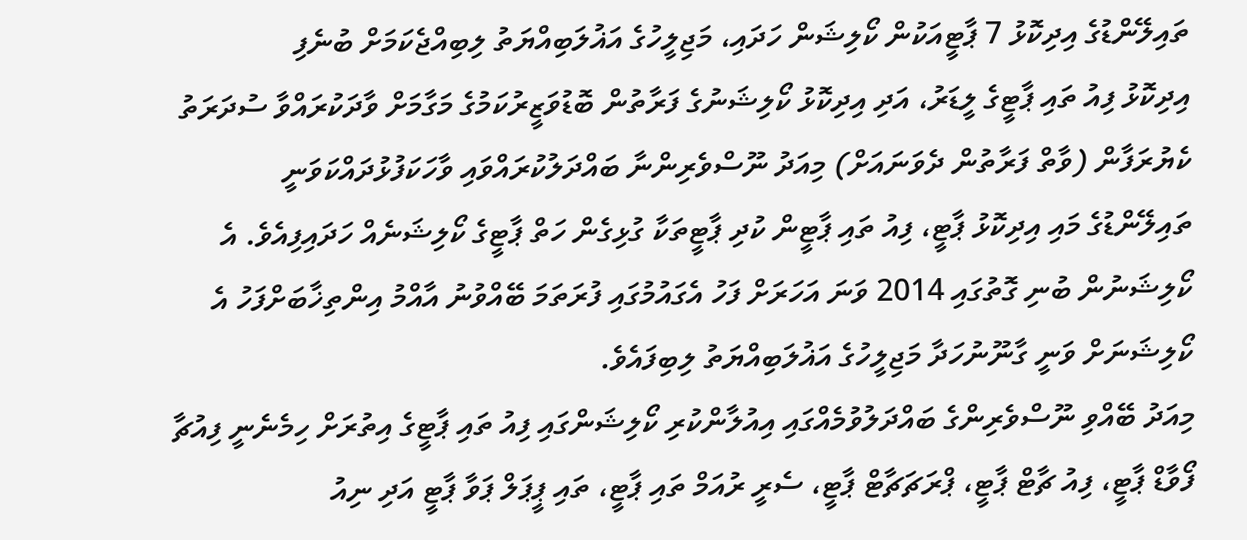ތައިލޭންޑުގެ އިދިކޮޅު 7 ޕާޓީއަކުން ކޯލިޝަން ހަދައި، މަޖިލީހުގެ އަޣުލަބިއްޔަތު ލިބިއްޖެކަމަށް ބުނެފި
އިދިކޮޅު ފިއު ތައި ޕާޓީގެ ލީޑަރު، އަދި އިދިކޮޅު ކޯލިޝަނުގެ ފަރާތުން ބޮޑުވަޒީރުކަމުގެ މަގާމަށް ވާދަކުރައްވާ ސުދަރަތު ކެޔުރަފާން (ވާތް ފަރާތުން ދެވަނައަށް) މިއަދު ނޫސްވެރިންނާ ބައްދަލުކުރައްވައި ވާހަކަފުޅުދައްކަވަނީ
ތައިލޭންޑުގެ މައި އިދިކޮޅު ޕާޓީ، ފިއު ތައި ޕާޓީން ކުދި ޕާޓީތަކާ ގުޅިގެން ހަތް ޕާޓީގެ ކޯލިޝަނެއް ހަދައިފިއެވެ. އެ ކޯލިޝަނުން ބުނި ގޮތުގައި 2014 ވަނަ އަހަރަށް ފަހު އެގައުމުގައި ފުރަތަމަ ބޭއްވުނު އާއްމު އިންތިޚާބަށްފަހު އެ ކޯލިޝަނަށް ވަނީ ގާނޫނުހަދާ މަޖިލީހުގެ އަޣުލަބިއްޔަތު ލިބިފައެވެ.
މިއަދު ބޭއްވި ނޫސްވެރިންގެ ބައްދަލުވުމެއްގައި އިއުލާންކުރި ކޯލިޝަންގައި ފިއު ތައި ޕާޓީގެ އިތުރަށް ހިމެނެނީ ފިއުޗާ ފޯވާޑް ޕާޓީ، ފިއު ޗާޓް ޕާޓީ، ޕްރަޗަޗާޓް ޕާޓީ، ސެރީ ރުއަމް ތައި ޕާޓީ، ތައި ޕީޕަލް ޕަވާ ޕާޓީ އަދި ނިއު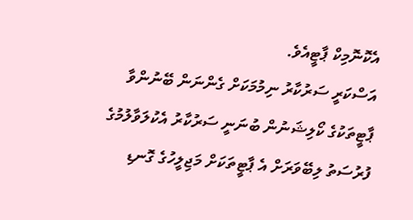އެކޮނޮމިކް ޕާޓީއެވެ.
އަސްކަރީ ސަރުކާރު ނިމުމަކަށް ގެންނަން ބޭނުންވާ ޕާޓީތަކުގެ ކޯލިޝަނުން ބުނަނީ ސަރުކާރު އެކުލަވާލުމުގެ ފުރުސަތު ލިބޭވަރަށް އެ ޕާޓީތަކަށް މަޖިލީހުގެ ގޮނޑި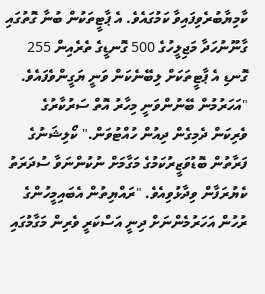ކާމިޔާބުރެވިފައިވާ ކަމުގައެވެ. އެ ޕާޓީތަކުން ބުނާ ގޮތުގައި ގާނޫނުހަދާ މަޖިލީހުގެ 500 ގޮނޑީގެ ތެރެއިން 255 ގޮނޑި އެ ޕާޓީތަކަށް ލިބޭނެކަން ވަނީ ޔަގީންވެފައެވެ.
"އަހަރުމުން ބޭނުންވަނީ މިހާރު އޮތް ސަރުކާރުގެ ވެރިކަން ދެމިގެން ދިއުން ހުއްޓުވަން." ކޯލިޝަނުގެ ފަރާތުން ބޮޑުވަޒީރުކަމުގެ މަގާމަށް ނުކުންނަވާ ސުދަރަތު ކެޔުރަފާން ވިދާޅުވިއެވެ. "ރައްޔިތުން އެބައިމީހުންގެ ރުހުން އަހަރުމެންނަށް ދިނީ އަސްކަރީ ވެރިން މަގާމުގައި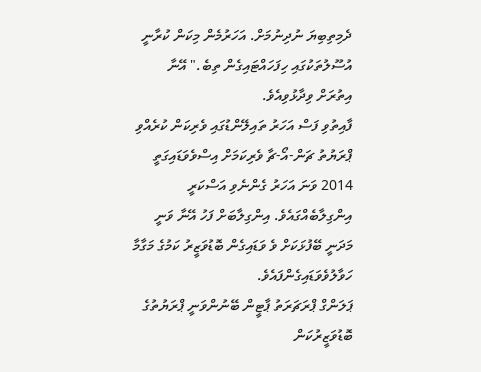ދެމިތިބިޔަ ނުދިނުމަށް. އަހަރުމެން މިކަން ކުރާނީ އުސޫލުތަކުގައި ހިފަހައްޓައިގެން ތިބެ." އޭނާ އިތުރަށް ވިދާޅުވިއެވެ.
ފާއިތުވި ފަސް އަހަރު ތައިލޭންޑުގައި ވެރިކަން ކުރެއްވި ޕްރަޔުތު ޗަން-އޯ-ޗާ ވެރިކަމަށް އިސްވެވަޑައިގަތީ 2014 ވަނަ އަހަރު ގެންނެވި އަސްކަރީ އިންގިލާބެއްގައެވެ. އިންގިލާބަށް ފަހު އޭނާ ވަނީ މަދަނީ ބޭފުޅަކަށް ވެ ވަޑައިގެން ބޮޑުވަޒީރު ކަމުގެ މަގާމާ ހަވާލުވެވަޑައިގެންފައެވެ.
ޕަލަންގް ޕްރަޗަރަތު ޕާޓީން ބޭނުންވަނީ ޕްރަޔުތުގެ ބޮޑުވަޒީރުކަން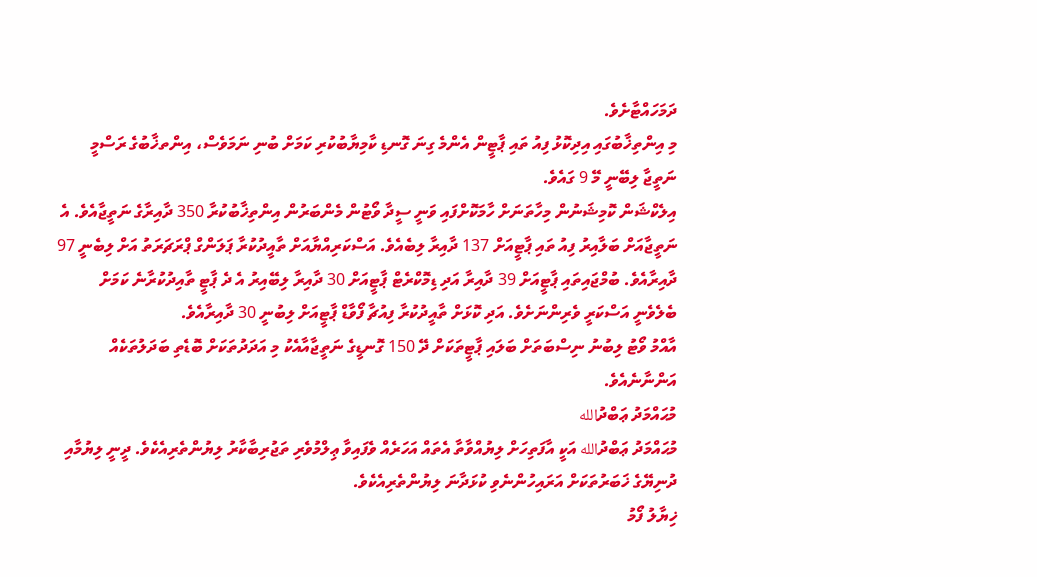ދަމަހައްޓާށެވެ.
މި އިންތިޚާބުގައި އިދިކޮޅު ފިއު ތައި ޕާޓީން އެންމެ ގިނަ ގޮނޑި ކާމިޔާބުކުރި ކަމަށް ބުނި ނަމަވެސް، އިންތޚާބުގެ ރަސްމީ ނަތީޖާ ލިބޭނީ މޭ 9 ގައެވެ.
އިލެކްޝަން ކޮމިޝަނުން މިހާތަނަށް ހާމަކޮށްފައި ވަނީ ސީދާ ވޯޓުން މެންބަރުން އިންތިޚާބުކުރާ 350 ދާއިރާގެ ނަތީޖާއެވެ. އެ ނަތީޖާއަށް ބަލާއިރު ފިއު ތައި ޕާޓީއަށް 137 ދާއިރާ ލިބެއެވެ. އަސްކަރިއްޔާއަށް ތާއީދުކުރާ ޕަލަންގް ޕްރަޗަރަތު އަށް ލިބެނީ 97 ދާއިރާއެވެ. ބުމްޖައިތައި ޕާޓީއަށް 39 ދާއިރާ އަދި ޑިމޮކްރެޓް ޕާޓީއަށް 30 ދާއިރާ ލިބޭއިރު އެ ދެ ޕާޓީ ތާއިދުކުރާނެ ކަމަށް ބެލެވެނީ އަސްކަރީ ވެރިންނަށެވެ. އަދި ކޮޅަށް ތާއީދުކުރާ ފިއުޗާ ފޯވާޑް ޕާޓީއަށް ލިބުނީ 30 ދާއިރާއެވެ.
އާއްމު ވޯޓު ލިބުނު ނިސްބަތަށް ބަލައި ޕާޓީތަކަށް ދޭ 150 ގޮނޑީގެ ނަތީޖާއާއެކު މި އަދަދުތަކަށް ބޮޑެތި ބަދަލުތަކެއް އަންނާނެއެވެ.
މުޙައްމަދު ޢަބްދުالله
މުޙައްމަދު ޢަބްދުالله އަކީ އާފަތިހަށް ލިޔުއްވާތާ އެތައް އަހަރެއް ވެފައިވާ ޢިލްމުވެރި ތަޖުރިބާކާރު ލިޔުންތެރިއެކެވެ. ދީނީ ލިޔުމާއި ދުނިޔޭގެ ޚަބަރުތަކަށް އަރައިހުންނެވި ކުޅަދާނަ ލިޔުންތެރިއެކެވެ.
ޚިޔާލު ފޯމު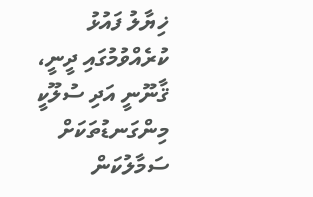ޚިޔާލު ފައުޅު ކުރެއްވުމުގައި ދީނީ، ޤާނޫނީ އަދި ސުލޫކީ މިންގަނޑުތަކަށް ސަމާލުކަން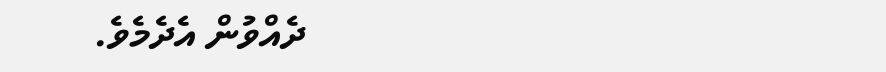ދެއްވުން އެދެމެވެ.